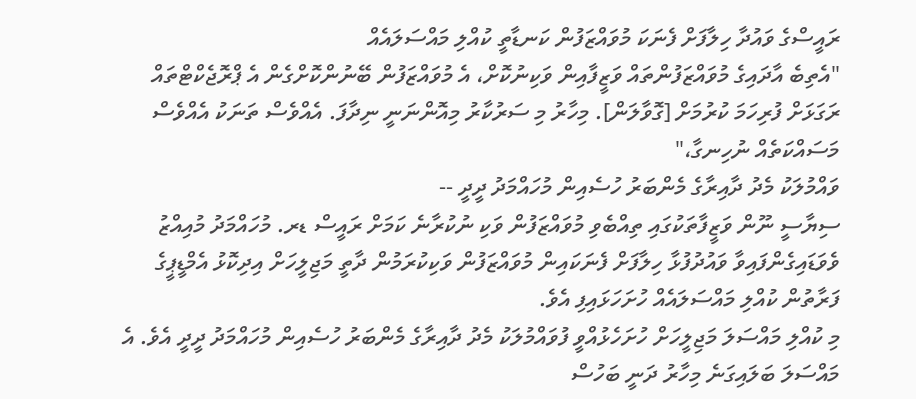ރައީސްގެ ވައުދާ ހިލާފަށް ފެނަކަ މުވައްޒަފުން ކަނޑާތީ ކުއްލި މައްސަލައެއް
"އެތިބެ އާދައިގެ މުވައްޒަފުންތައް ވަޒީފާއިން ވަކިނުކޮށް، އެ މުވައްޒަފުން ބޭނުންކޮށްގެން އެ ޕްރޮޖެކްޓްތައް ރަގަޅަށް ފުރިހަމަ ކުރުމަށް [ގޮވާލަން]. މިހާރު މި ސަރުކާރު މިއޮންނަނީ ނިދާފަ. އެއްވެސް ތަނަކު އެއްވެސް މަސައްކަތެއް ނުހިނގާ،"
ވައްމުލަކު މެދު ދާއިރާގެ މެންބަރު ހުސެއިން މުހައްމަދު ދީދީ --
ސިޔާސީ ނޫން ވަޒީފާތަކުގައި ތިއްބެވި މުވައްޒަފުން ވަކި ނުކުރާނެ ކަމަށް ރައީސް ޑރ. މުހައްމަދު މުއިއްޒު ވެވަޑައިގެންފައިވާ ވައުދުފުޅާ ހިލާފަށް ފެނަކައިން މުވައްޒަފުން ވަކިކުރަމުން ދާތީ މަޖިލީހަށް އިދިކޮޅު އެމްޑީޕީގެ ފަރާތުން ކުއްލި މައްސަލައެއް ހުށަހަޅައިފި އެވެ.
މި ކުއްލި މައްސަލަ މަޖިލީހަށް ހުށަހެޅުއްވީ ފުވައްމުލަކު މެދު ދާއިރާގެ މެންބަރު ހުސެއިން މުހައްމަދު ދީދީ އެވެ. އެ މައްސަލަ ބަލައިގަނެ މިހާރު ދަނީ ބަހުސް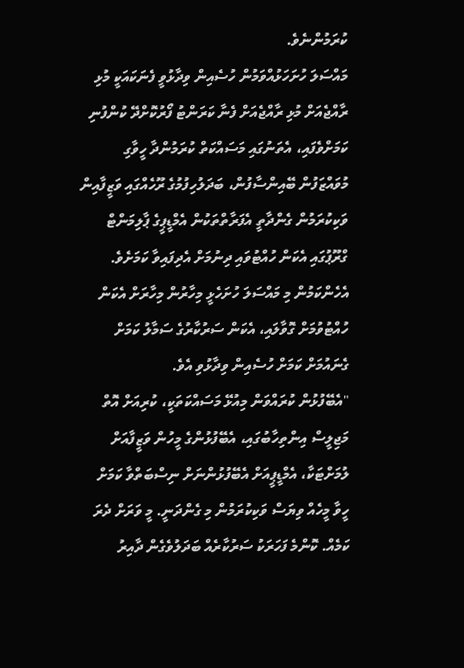ކުރަމުންނެވެ.
މައްސަލަ ހުށަހަޅުއްވަމުން ހުސެއިން ވިދާޅުވީ ފެނަކައަކީ މުޅި ރާއްޖެއަށް މުޅި ރާއްޖެއަށް ފެނާ ކަރަންޓު ފޯރުކޮށްދޭ ކުންފުނި ކަމަށްވެފައި، އެތަނުގައި މަސައްކަތް ކުރަމުންދާ ހީވާގި މުވައްޒަފުން ބޭއިންސާފުން، ބަދަލުހިފުމުގެ ރޫހެއްގައި ވަޒީފާއިން ވަކިކުރަމުން ގެންދާތީ އެފަރާތްތަކުން އެމްޑީޕީގެ ޕާލިމަންޓް ގްރޫޕުގައި އެކަން ހުއްޓުވައި ދިނުމަށް އެދިފައިވާ ކަމަށެވެ.
އެހެންކަމުން މި މައްސަލަ ހުށަހެޅީ މިހާރުން މިހާރަށް އެކަން ހުއްޓުވުމަށް ގޮވާލައި، އެކަން ސަރުކާރުގެ ސަމާލު ކަމަށް ގެނައުމަށް ކަމަށް ހުސެއިން ވިދާޅުވި އެވެ.
"އެބޭފުޅުން ކުރައްވަން މިއުޅޭ މަސައްކަތަކީ، ކުރިއަށް އޮތް މަޖިލީސް އިންތިހާބުގައި، އެބޭފުޅުންގެ މީހުން ވަޒީފާއަށް ލުމަށްޓަކާ، އެމްޑީޕީއަށް އެބޭފުޅުންނަށް ނިސްބަތްވާ ކަމަށް ހީވާ މީހެއް ވިޔަސް ވަކިކުރަމުން މި ގެންދަނީ. މީ ވަރަށް ދެރަ ކަމެއް. ކޮންމެ ފަހަރަކު ސަރުކާރެއް ބަދަލުވެގެން ދާއިރު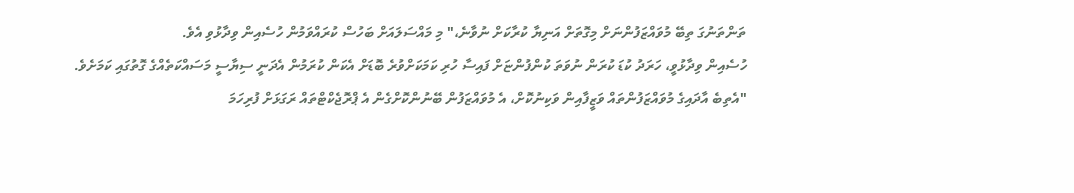ތަންތަނުގަ ތިބޭ މުވައްޒަފުންނަށް މިގޮތަށް އަނިޔާ ކުރާކަށް ނުވާނެ،" މި މައްސަލައަށް ބަހުސް ކުރައްވަމުން ހުސެއިން ވިދާޅުވި އެވެ.
ހުސެއިން ވިދާޅުވީ، ހަރަދު ކުޑަ ކުރަން ނުވަތަ ކުންފުންޏަށް ފައިސާ ހުރި ކަމަކަށްވުރެ ބޮޑަށް އެކަން ކުރަމުން އެދަނީ ސިޔާސީ މަސައްކަތެއްގެ ގޮތުގައި ކަމަށެވެ.
"އެތިބެ އާދައިގެ މުވައްޒަފުންތައް ވަޒީފާއިން ވަކިނުކޮށް، އެ މުވައްޒަފުން ބޭނުންކޮށްގެން އެ ޕްރޮޖެކްޓްތައް ރަގަޅަށް ފުރިހަމަ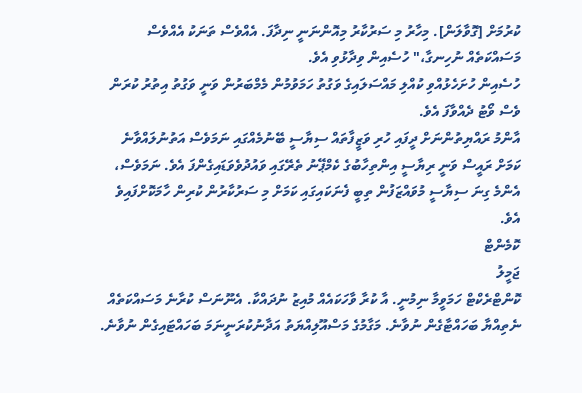ކުރުމަށް [ގޮވާލަން]. މިހާރު މި ސަރުކާރު މިއޮންނަނީ ނިދާފަ. އެއްވެސް ތަނަކު އެއްވެސް މަސައްކަތެއް ނުހިނގާ،" ހުސެއިން ވިދާޅުވި އެވެ.
ހުސެއިން ހުށަހެޅުއްވި ކުއްލި މައްސަލައިގެ ވަގުތު ހަމަވުމުން މެމްބަރުން ވަނީ ވަގުތު އިތުރު ކުރަން ވެސް ވޯޓު ދެއްވާފަ އެވެ.
އާންމު ރައްޔިތުންނަށް ދީފައި ހުރި ވަޒީފާތައް ސިޔާސީ ބޭނުމެއްގައި ނަމަވެސް އަތުނުލައްވާނެ ކަމަށް ރައީސް ވަނީ ރިޔާސީ އިންތިހާބުގެ ކެމްޕޭނު ތެރޭގައި ވައުދުވެވަޑައިގެންފަ އެވެ. ނަމަވެސް، އެންމެ ގިނަ ސިޔާސީ މުވައްޒަފުން ތިބީ ފެނަކައިގައި ކަމަށް މި ސަރުކާރުން ކުރިން ހާމަކޮށްފައިވެ އެވެ.
ކޮމެންޓް
ޖަމީލު
ކޮންޓްރެކްޓް ހަމަވީމާ ނިމުނީ. އާ ކުރާ ވާހަކައެއް މުއިޒު ނުދައްކާ. އެނޫނަސް ކުރާނެ މަސައްކަތެއް ނެތިއްޔާ ބަހައްޓާގެން ނުވާނެ. މަގާމުގެ މަސްއޫލިއްޔަތު އަދާނުކުރަނީނަމަ ބަހައްޓައިގެން ނުވާނެ.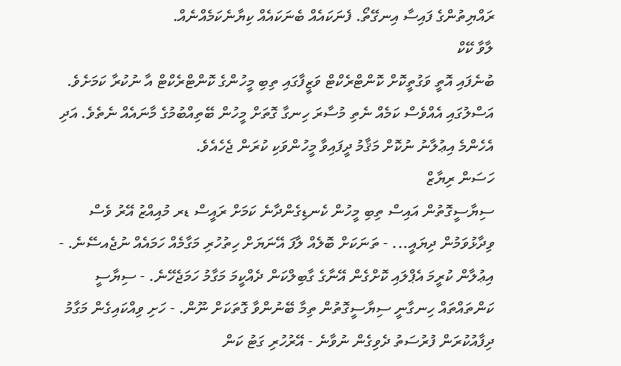ރައްޔިތުންގެ ފައިސާ އިނގޭތޯ. ފެނަކައެއް ބެނަކައެއް ކިޔާނެކަމެއްނެއް.
ލާވާ ކޭކް
ބުނެފައި އޮތީ ވަގުތީކޮށް ކޮންޓްރެކްޓް ވަޒީފާގައި ތިބި މީހުންގެ ކޮންޓްރެކްޓް އާ ނުކުރާ ކަމަށެވެ. އަސްލުގައި އެއްވެސް ކަމެއް ނެތި މުސާރަ ހިނގާ ގޮތަށް މީހުން ބޭތިއްބުމުގެ މާނައެއް ނެތެވެ. އަދި އެހެންމެ އިޢުލާނު ނުކޮށް މަޤާމު ދީފައިވާ މީހުންވަކި ކުރަން ޖެހެއެވެ.
ހަސަން ރިޔާޒް
ސިޔާސީގޮތުން އައިސް ތިބި މީހުން ކެނޑިގެންދާނެ ކަމަށް ރައީސް ޑރ މުއިއްޒު އޭރު ވެސް ވިދާޅުވަމުން ދިޔައީ... - ތަނަކަށް ބޮލެއް ލާފަ އޭނަޔަށް ހިތުހުރި މަގާމެއް ހަމައެއް ނުޖެއސޭނެ. - އިޢުލާން ކުރީމަ އެޕްލައި ކޮށްގެން އޭނާގެ ގާބިލްކަން ދެއްކީމަ މަގާމު ހަމަޖެހޭނެ. - ސިޔާސީ ކަންތައްތައް ހިނގާނީ ސިޔާސީގޮތުން ތިމާ ބޭނުންވާ ގޮތަކަށް ނޫން. - ހަށި ވިއްކައިގެން މަގާމު ދިފާއުކުރަން ފުރުސަތު ދެވިގެން ނުވާނެ - އޭރުހުރި ގަޓު ކަން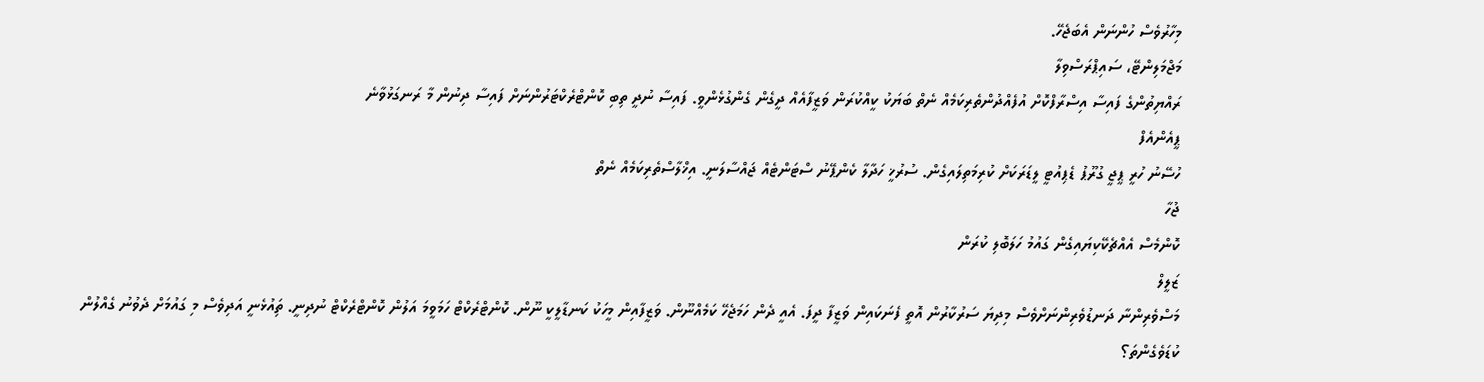މިހާރުވެސް ހުންނަން އެބަޖެހޭ.
މަޖްމަލިންޓޭ، ސައިޕްރަސްވިލާ
ރައްޔިތުންގެ ފައިސާ އިސްރާފްކޮށް އުފެއްދުންތެރިކަމެއް ނެތް ބަޔަކު ކީއްކުރަން ވަޒީފާއެއް ދީގެން ގެންގުޅެންވީ. ފައިސާ ނުދީ ތިބި ކޮންޓްރެކްޓަރުންނަށް ފައިސާ ދިނުން މާ ރަނގަޅުވާނެ
ޕީއެންއެފް
ހުސޭނު ހުރީ ޕީޖީ ގުރޫޕު ޑެޕިއުޓީ ލީޑަރަކަށް ކުރިމަތިލައިގެން. ސުރުޚީ ހަދާލާ ކެންޕޭނު ސްޓަންޓެއް ޖައްސާލަނީ. އިޚްލާސްތެރިކަމެއް ނެތް
ޖުހާ
ކޮންމެސް އެއްޗެކޭކިޔައިގެން ގައުމު ހަލަބޮލި ކުރަން
ޒަލީލް
މަސްވެރިންނާ ދަނޑުވެރިންނަށްވެސް މިދިޔަ ސަރުކާރުން އޮތީ ފެނަކައިން ވަޒީފާ ދީފަ. އެއީ ދެން ހަމަޖެހޭ ކަމެއްނޫން. ވަޒީފާއިން މީހަކު ކަނޑާލީކީ ނޫން. ކޮންޓްރެކްޓް ހަމަވީމަ އަލުން ކޮންޓްރެކްޓް ނުދިނީ. ތިައުޅެނީ އަދިވެސް މި ގައުމަށް ދެވުނު ގެއްލުން ކުޑަވެގެންތަ؟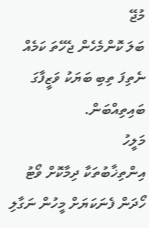މުޖޭ
ބަލަ ކޮންމެހެން ޖެހޭތަ ކަމެއް ނެތިފަ ތިބި ބަޔަކު ވަޒީފާގަ ބައިތިއްބަން.
މަލީހު
އިންތިޚާބުތަކާ ދިމާކޮށް ވޯޓު ހޯދަން ފެނަކަޔަށް މީހުން ނަގާލި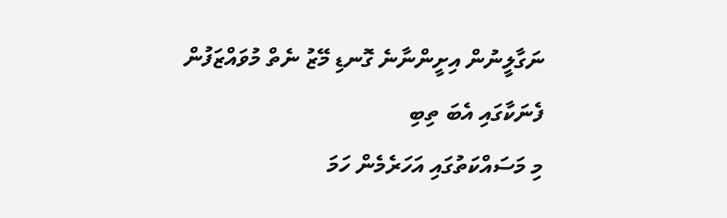ނަގާލީނުން އިށީންނާނެ ގޮނޑި މޭޒު ނެތް މުވައްޒަފުން ފެނަކާގައި އެބަ ތިބި
މި މަސައްކަތުގައި އަހަރެމެން ހަމަ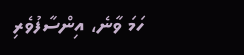ހަމަ ވާނެ، އިންސާފުވެރި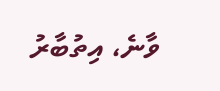ވާނެ، އިތުބާރު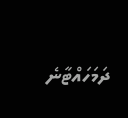ދަމަހައްޓާނެ